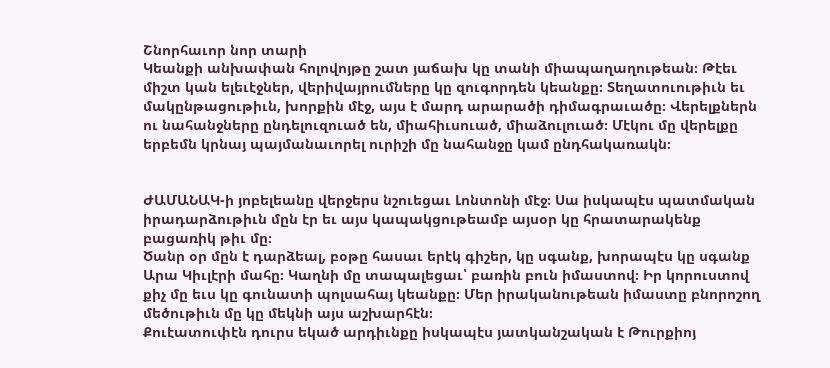Շնորհաւոր նոր տարի
Կեանքի անխափան հոլովոյթը շատ յաճախ կը տանի միապաղաղութեան։ Թէեւ միշտ կան ելեւէջներ, վերիվայրումները կը զուգորդեն կեանքը։ Տեղատուութիւն եւ մակընթացութիւն, խորքին մէջ, այս է մարդ արարածի դիմագրաւածը։ Վերելքներն ու նահանջները ընդելուզուած են, միահիւսուած, միաձուլուած։ Մէկու մը վերելքը երբեմն կրնայ պայմանաւորել ուրիշի մը նահանջը կամ ընդհակառակն։


ԺԱՄԱՆԱԿ-ի յոբելեանը վերջերս նշուեցաւ Լոնտոնի մէջ։ Սա իսկապէս պատմական իրադարձութիւն մըն էր եւ այս կապակցութեամբ այսօր կը հրատարակենք բացառիկ թիւ մը։
Ծանր օր մըն է դարձեալ, բօթը հասաւ երէկ գիշեր, կը սգանք, խորապէս կը սգանք Արա Կիւլէրի մահը։ Կաղնի մը տապալեցաւ՝ բառին բուն իմաստով։ Իր կորուստով քիչ մը եւս կը գունատի պոլսահայ կեանքը։ Մեր իրականութեան իմաստը բնորոշող մեծութիւն մը կը մեկնի այս աշխարհէն։
Քուէատուփէն դուրս եկած արդիւնքը իսկապէս յատկանշական է Թուրքիոյ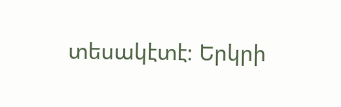տեսակէտէ։ Երկրի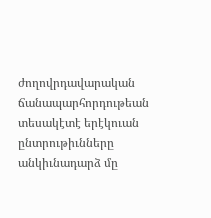ժողովրդավարական ճանապարհորդութեան տեսակէտէ երէկուան ընտրութիւնները անկիւնադարձ մը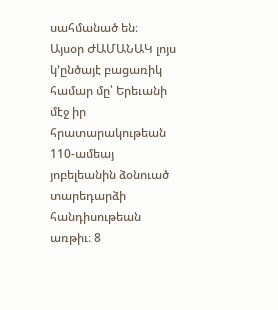սահմանած են։
Այսօր ԺԱՄԱՆԱԿ լոյս կ՚ընծայէ բացառիկ համար մը՝ Երեւանի մէջ իր հրատարակութեան 110-ամեայ յոբելեանին ձօնուած տարեդարձի հանդիսութեան առթիւ։ 8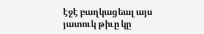էջէ բաղկացեալ այս յատուկ թիւը կը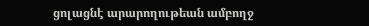ցոլացնէ արարողութեան ամբողջ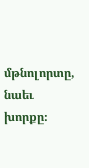մթնոլորտը, նաեւ խորքը։